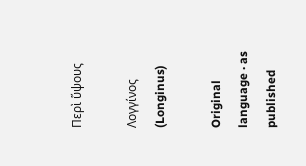Περὶ ὕψους

Λογγίνος (Longinus)

Original language · as published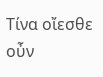Τίνα οἴεσθε οὖν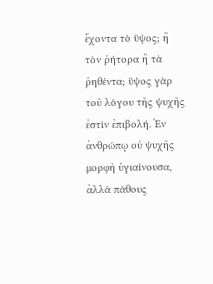ἔχοντα τὸ ὕψος; ἢ τὸν ῥήτορα ἢ τὰ ῥηθέντα; ὕψος γὰρ τοῦ λόγου τῆς ψυχῆς ἐστὶν ἐπιβολή. Ἐν ἀνθρώπῳ οὐ ψυχῆς μορφὴ ὑγιαίνουσα, ἀλλὰ πάθους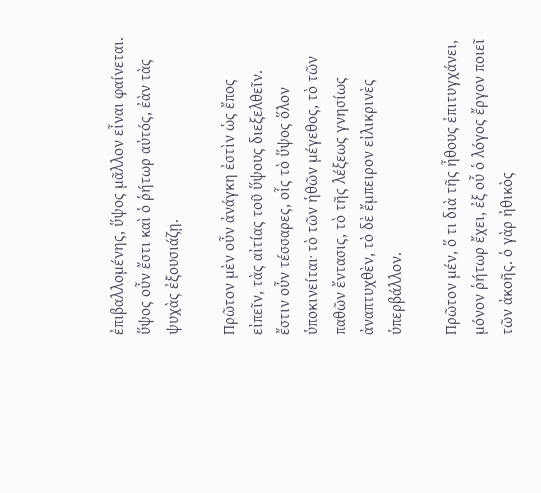ἐπιβαλλομένης, ὕψος μᾶλλον εἶναι φαίνεται. ὕψος οὖν ἔστι καὶ ὁ ῥήτωρ αὐτός, ἐὰν τὰς ψυχὰς ἐξουσιάζῃ.

Πρῶτον μὲν οὖν ἀνάγκη ἐστὶν ὡς ἔπος εἰπεῖν, τὰς αἰτίας τοῦ ὕψους διεξελθεῖν. ἔστιν οὖν τέσσαρες, οἷς τὸ ὕψος ὅλον ὑποκινείται· τὸ τῶν ἡθῶν μέγεθος, τὸ τῶν παθῶν ἔντασις, τὸ τῆς λέξεως γνησίως ἀναπτυχθὲν, τὸ δὲ ἔμπειρον εἰλικρινὲς ὑπερβάλλον.

Πρῶτον μέν, ὅ τι διὰ τῆς ἦθους ἐπιτυγχάνει, μόνον ῥήτωρ ἔχει, ἐξ οὗ ὁ λόγος ἔργον ποιεῖ τῶν ἀκοῆς. ὁ γὰρ ἠθικὸς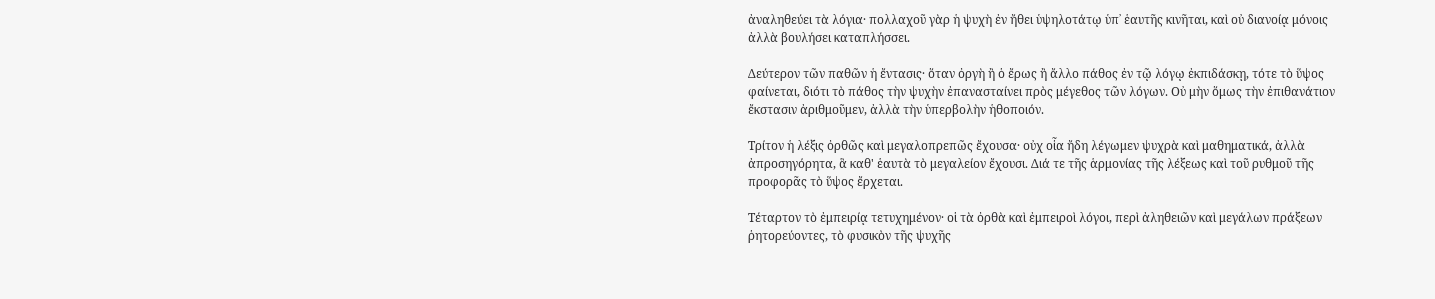ἀναληθεύει τὰ λόγια· πολλαχοῦ γὰρ ἡ ψυχὴ ἐν ἤθει ὑψηλοτάτῳ ὑπ᾽ ἑαυτῆς κινῆται, καὶ οὐ διανοίᾳ μόνοις ἀλλὰ βουλήσει καταπλήσσει.

Δεύτερον τῶν παθῶν ἡ ἔντασις· ὅταν ὀργὴ ἢ ὁ ἔρως ἢ ἄλλο πάθος ἐν τῷ λόγῳ ἐκπιδάσκῃ, τότε τὸ ὕψος φαίνεται, διότι τὸ πάθος τὴν ψυχὴν ἐπανασταίνει πρὸς μέγεθος τῶν λόγων. Οὐ μὴν ὅμως τὴν ἐπιθανάτιον ἔκστασιν ἀριθμοῦμεν, ἀλλὰ τὴν ὑπερβολὴν ἡθοποιόν.

Τρίτον ἡ λέξις ὀρθῶς καὶ μεγαλοπρεπῶς ἔχουσα· οὐχ οἷα ἤδη λέγωμεν ψυχρὰ καὶ μαθηματικά, ἀλλὰ ἀπροσηγόρητα, ἃ καθ' ἑαυτὰ τὸ μεγαλείον ἔχουσι. Διά τε τῆς ἁρμονίας τῆς λέξεως καὶ τοῦ ρυθμοῦ τῆς προφορᾶς τὸ ὕψος ἔρχεται.

Τέταρτον τὸ ἐμπειρίᾳ τετυχημένον· οἱ τὰ ὀρθὰ καὶ ἐμπειροὶ λόγοι, περὶ ἀληθειῶν καὶ μεγάλων πράξεων ῥητορεύοντες, τὸ φυσικὸν τῆς ψυχῆς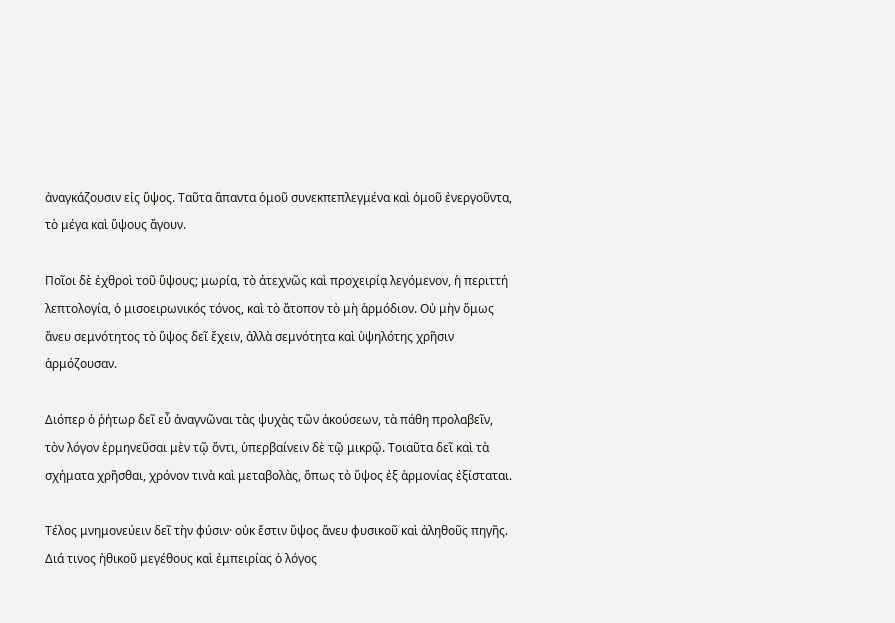ἀναγκάζουσιν εἰς ὕψος. Ταῦτα ἅπαντα ὁμοῦ συνεκπεπλεγμένα καὶ ὁμοῦ ἐνεργοῦντα, τὸ μέγα καὶ ὕψους ἄγουν.

Ποῖοι δὲ ἐχθροὶ τοῦ ὕψους; μωρία, τὸ ἀτεχνῶς καὶ προχειρίᾳ λεγόμενον, ἡ περιττή λεπτολογία, ὁ μισοειρωνικός τόνος, καὶ τὸ ἄτοπον τὸ μὴ ἁρμόδιον. Οὐ μὴν ὅμως ἄνευ σεμνότητος τὸ ὕψος δεῖ ἔχειν, ἀλλὰ σεμνότητα καὶ ὑψηλότης χρῆσιν ἁρμόζουσαν.

Διόπερ ὁ ῥήτωρ δεῖ εὖ ἀναγνῶναι τὰς ψυχὰς τῶν ἀκούσεων, τὰ πάθη προλαβεῖν, τὸν λόγον ἑρμηνεῦσαι μὲν τῷ ὄντι, ὑπερβαίνειν δὲ τῷ μικρῷ. Τοιαῦτα δεῖ καὶ τὰ σχήματα χρῆσθαι, χρόνον τινὰ καὶ μεταβολὰς, ὅπως τὸ ὕψος ἐξ ἁρμονίας ἐξίσταται.

Τέλος μνημονεύειν δεῖ τὴν φύσιν· οὐκ ἔστιν ὕψος ἄνευ φυσικοῦ καὶ ἀληθοῦς πηγῆς. Διά τινος ἠθικοῦ μεγέθους καὶ ἐμπειρίας ὁ λόγος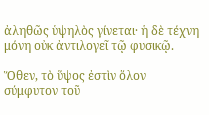ἀληθῶς ὑψηλὸς γίνεται· ἡ δὲ τέχνη μόνη οὐκ ἀντιλογεῖ τῷ φυσικῷ.

Ὅθεν, τὸ ὕψος ἐστὶν ὅλον σύμφυτον τοῦ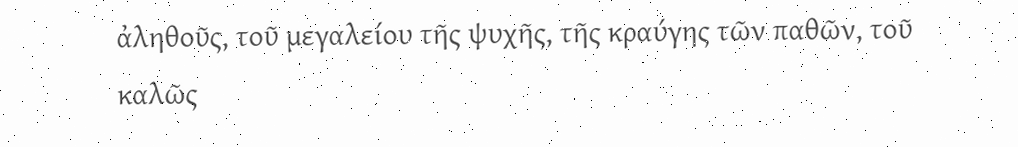ἀληθοῦς, τοῦ μεγαλείου τῆς ψυχῆς, τῆς κραύγης τῶν παθῶν, τοῦ καλῶς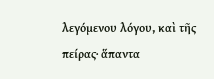λεγόμενου λόγου, καὶ τῆς πείρας· ἅπαντα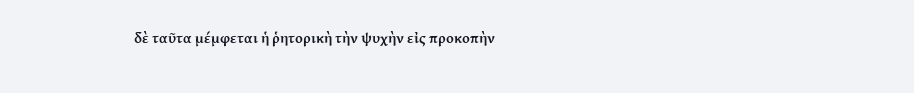δὲ ταῦτα μέμφεται ἡ ῥητορικὴ τὴν ψυχὴν εἰς προκοπὴν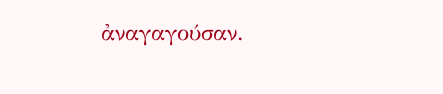ἀναγαγούσαν.